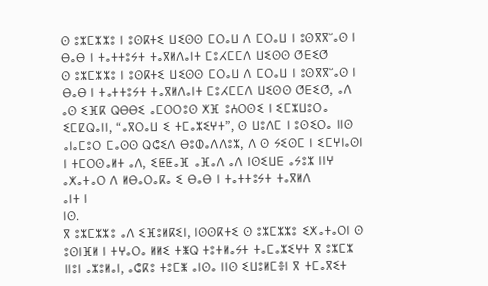ⵙ ⵓⵣⵎⵣⵣⵓ ⵏ ⵓⵙⴽⵜⵉ ⵡⵉⵙⵙ ⵎⵔⴰⵡ ⴷ ⵎⵔⴰⵡ ⵏ ⵓⵙⴳⴳⵯⴰⵙ ⵏ ⴱⴰⴱ ⵏ ⵜⴰⵜⵜⵓⵢⵜ ⵜⴰⴳⵍⴷⴰⵏⵜ ⵎⵓⵃⵎⵎⴷ ⵡⵉⵙⵙ ⵚⴹⵉⵚ
ⵙ ⵓⵣⵎⵣⵣⵓ ⵏ ⵓⵙⴽⵜⵉ ⵡⵉⵙⵙ ⵎⵔⴰⵡ ⴷ ⵎⵔⴰⵡ ⵏ ⵓⵙⴳⴳⵯⴰⵙ ⵏ ⴱⴰⴱ ⵏ ⵜⴰⵜⵜⵓⵢⵜ ⵜⴰⴳⵍⴷⴰⵏⵜ ⵎⵓⵃⵎⵎⴷ ⵡⵉⵙⵙ ⵚⴹⵉⵚ, ⴰⴷ ⴰⵙ ⵉⴼⴽ ⵕⴱⴱⵉ ⴰⵎⵔⵔⵓⵙ ⵅⴼ ⵓⵄⵔⵙⵉ ⵏ ⵉⵎⵣⵡⵓⵔⴰ ⵉⵎⵇⵕⴰⵏⵏ, “ⴰⴳⵔⴰⵡ ⵉ ⵜⵎⴰⵣⵉⵖⵜ”, ⵙ ⵡⵓⴷⵎ ⵏ ⵓⵙⵉⵔⴰ ⵏⵏⵙ ⴰⵏⴰⵎⵓⵔ ⵎⴰⵙⵙ ⵕⵛⵉⴷ ⴱⵓⵀⴰⴷⴷⵓⵣ, ⴷ ⵙ ⵢⵉⵙⵎ ⵏ ⵉⵎⵖⵏⴰⵙⵏ ⵏ ⵜⵎⵔⵙⴰⵍⵜ ⴰⴷ, ⵉⵟⵟⴰⴼ ⴰⴼⴰⴷ ⴰⴷ ⵏⵙⵉⵡⴹ ⴰⵢⵓⵣ ⵏⵏⵖ ⴰⵅⴰⵜⴰⵔ ⴷ ⵍⴱⴰⵔⴰⴽⴰ ⵉ ⴱⴰⴱ ⵏ ⵜⴰⵜⵜⵓⵢⵜ ⵜⴰⴳⵍⴷ
ⴰⵏⵜ ⵏ
ⵏⵙ.
ⴳ ⵓⵣⵎⵣⵣⵓ ⴰⴷ ⵉⴼⵓⵍⴽⵉⵏ, ⵏⵙⵙⴽⵜⵉ ⵙ ⵓⵣⵎⵣⵣⵓ ⵉⵅⴰⵜⴰⵔⵏ ⵙ ⵓⵙⵏⴼⵍ ⵏ ⵜⵖⴰⵔⴰ ⵍⵍⵉ ⵜⵥⵕ ⵜⵓⵜⵍⴰⵢⵜ ⵜⴰⵎⴰⵣⵉⵖⵜ ⴳ ⵓⵣⵎⵣ ⵏⵏⵓⵏ ⴰⵣⵓⵍⴰⵏ, ⴰⵛⴽⵓ ⵜⵓⵎⵥ ⴰⵏⵙⴰ ⵏⵏⵙ ⵉⵡⵓⵍⵎⴻⵏ ⴳ ⵜⵎⴰⴳⵉⵜ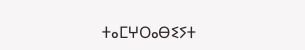ⵜⴰⵎⵖⵔⴰⴱⵉⵢⵜ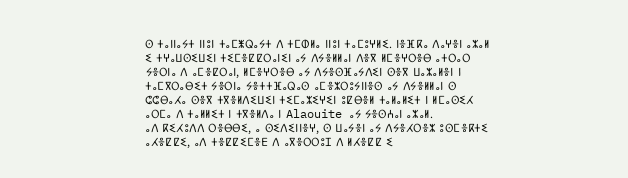ⵙ ⵜⴰⵏⵏⴰⵢⵜ ⵏⵏⵓⵏ ⵜⴰⵎⵥⵕⴰⵢⵜ ⴷ ⵜⵎⵀⵍⴰ ⵏⵏⵓⵏ ⵜⴰⵎⵓⵖⵍⵉ. ⵏⴻⴼⴽⴰ ⴷⴰⵖⴻⵏ ⴰⵣⴰⵍ ⵉ ⵜⵖⴰⵡⵙⵉⵡⵉⵏ ⵜⵉⵎⴻⵇⵇⵔⴰⵏⵉⵏ ⴰⵢ ⴷⵢⴻⵍⵍⴰⵏ ⴷⴻⴳ ⵍⵎⴻⵖⵔⴻⴱ ⴰⵜⵔⴰⵔ ⵢⴻⵔⵏⴰ ⴷ ⴰⵎⴻⵇⵔⴰⵏ, ⵍⵎⴻⵖⵔⴻⴱ ⴰⵢ ⴷⵢⴻⵙⴼⴰⵢⴷⵉⵏ ⵙⴻⴳ ⵡⴰⵣⴰⵍⴻⵏ ⵏ ⵜⴰⵎⴳⵔⴰⴱⵉⵜ ⵢⴻⵔⵏⴰ ⵢⴻⵜⵜⴼⴰⵕⴰⵙ ⴰⵎⴻⵣⵔⵓⵢⵏⵏⴻⵙ ⴰⵢ ⴷⵢⴻⵍⵍⴰⵏ ⵙ ⵛⵛⴱⴰⵃⴰ ⵙⴻⴳ ⵜⴳⴻⵍⴷⵉⵡⵉⵏ ⵜⵉⵎⴰⵣⵉⵖⵉⵏ ⵓⵇⴱⴻⵍ ⵜⴰⵍⴰⵍⵉⵜ ⵏ ⵍⵎⴰⵙⵉⵃ ⴰⵔⵎⴰ ⴷ ⵜⴰⵍⵍⵉⵜ ⵏ ⵜⴳⴻⵍⴷⴰ ⵏ Alaouite ⴰⵢ ⵢⴻⵙⵄⴰⵏ ⴰⵣⴰⵍ.
ⴰⴷ ⴽⵉⵃⵓⴷⴷ ⵔⴻⴱⴱⵉ, ⴰ ⵙⵉⴷⵉⵏⵏⴻⵖ, ⵙ ⵡⴰⵢⴻⵏ ⴰⵢ ⴷⵢⴻⵃⵔⴻⵣ ⵓⵙⵎⴻⴽⵜⵉ ⴰⵃⴻⵇⵇⵉ, ⴰⴷ ⵜⴻⵇⵇⵉⵎⴻⴹ ⴷ ⴰⴳⴻⵔⵔⵓⵊ ⴷ ⵍⵃⴻⵇⵇ ⵉ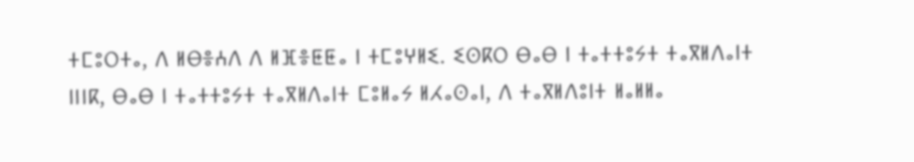ⵜⵎⵓⵔⵜⴰ, ⴷ ⵍⴱⴻⵄⴷ ⴷ ⵍⴼⴻⵟⵟⴰ ⵏ ⵜⵎⵓⵖⵍⵉ. ⵉⵙⴽⵔ ⴱⴰⴱ ⵏ ⵜⴰⵜⵜⵓⵢⵜ ⵜⴰⴳⵍⴷⴰⵏⵜ ⵏⵏⵏⴽ, ⴱⴰⴱ ⵏ ⵜⴰⵜⵜⵓⵢⵜ ⵜⴰⴳⵍⴷⴰⵏⵜ ⵎⵓⵍⴰⵢ ⵍⵃⴰⵙⴰⵏ, ⴷ ⵜⴰⴳⵍⴷⵓⵏⵜ ⵍⴰⵍⵍⴰ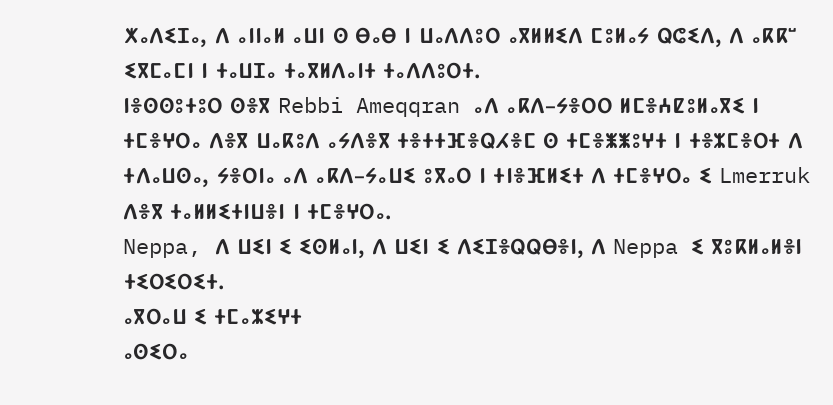ⵅⴰⴷⵉⵊⴰ, ⴷ ⴰⵏⵏⴰⵍ ⴰⵡⵏ ⵙ ⴱⴰⴱ ⵏ ⵡⴰⴷⴷⵓⵔ ⴰⴳⵍⵍⵉⴷ ⵎⵓⵍⴰⵢ ⵕⵛⵉⴷ, ⴷ ⴰⴽⴽⵯ ⵉⴳⵎⴰⵎⵏ ⵏ ⵜⴰⵡⵊⴰ ⵜⴰⴳⵍⴷⴰⵏⵜ ⵜⴰⴷⴷⵓⵔⵜ.
ⵏⴻⵙⵙⵓⵜⵓⵔ ⵙⴻⴳ Rebbi Ameqqran ⴰⴷ ⴰⴽⴷ–ⵢⴻⵔⵔ ⵍⵎⴻⵄⵇⵓⵍⴰⴳⵉ ⵏ ⵜⵎⴻⵖⵔⴰ ⴷⴻⴳ ⵡⴰⴽⵓⴷ ⴰⵢⴷⴻⴳ ⵜⴻⵜⵜⴼⴻⵕⵃⴻⵎ ⵙ ⵜⵎⴻⵥⵥⵓⵖⵜ ⵏ ⵜⴻⵣⵎⴻⵔⵜ ⴷ ⵜⴷⴰⵡⵙⴰ, ⵢⴻⵔⵏⴰ ⴰⴷ ⴰⴽⴷ–ⵢⴰⵡⵉ ⵓⴳⴰⵔ ⵏ ⵜⵏⴻⴼⵍⵉⵜ ⴷ ⵜⵎⴻⵖⵔⴰ ⵉ Lmerruk ⴷⴻⴳ ⵜⴰⵍⵍⵉⵜⵏⵡⴻⵏ ⵏ ⵜⵎⴻⵖⵔⴰ.
Neppa, ⴷ ⵡⵉⵏ ⵉ ⵉⵙⵍⴰⵏ, ⴷ ⵡⵉⵏ ⵉ ⴷⵉⵊⴻⵕⵕⴱⴻⵏ, ⴷ Neppa ⵉ ⴳⵓⴽⵍⴰⵍⴻⵏ ⵜⵉⵔⵉⵔⵉⵜ.
ⴰⴳⵔⴰⵡ ⵉ ⵜⵎⴰⵣⵉⵖⵜ
ⴰⵙⵉⵔⴰ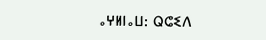ⴰⵖⵍⵏⴰⵡ: ⵕⵛⵉⴷ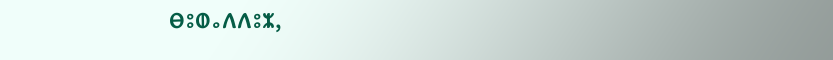ⴱⵓⵀⴰⴷⴷⵓⵣ,